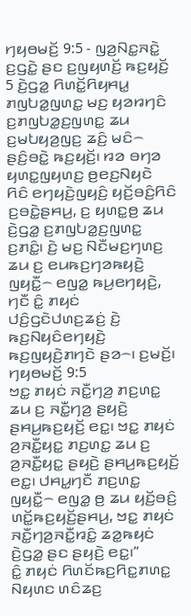ꤚꤟꤥꤗꤢꤩ꤬ 9:5 - ꤜꤤ꤬ꤡꤢ꤭ꤏꤢꤧ꤭ ꤢ꤬ꤞꤢꤧ꤭ ꤔꤢ ꤢ꤬ꤜꤟꤛꤢꤩ꤬ ꤒꤢ꤬ꤟꤢꤩ꤬
5 ꤢꤧ꤬ꤞꤤ꤭ ꤖꤛꤢꤩ꤭ꤖꤟꤌꤣ꤭ ꤊꤜꤝꤤ꤭ꤜꤛꤢ꤭ ꤗꤢ꤬ ꤟꤤꤙꤚꤢꤨ ꤢ꤬ꤊꤜꤝꤤ꤭ꤢ꤬ꤜꤛꤢ꤭ ꤘꤣ ꤢ꤬ꤗꤝꤟꤤ꤬ꤜꤢ꤬ ꤘꤢꤨ꤬ ꤗꤢꤨ꤮ ꤔꤢꤨ꤬ꤋꤢꤧ꤭ ꤒꤢ꤬ꤟꤢꤩ꤬꤯ ꤙꤤ ꤋꤚꤤ ꤟꤛꤢ꤭ꤜꤟꤛꤢ꤬ ꤥ꤬ꤕꤢ꤬ꤡꤟꤢꤧ ꤖꤢꤨ ꤕꤚꤟꤢꤧ꤬ꤜꤟꤢꤨ꤬ ꤟꤢꤩ꤬ꤋꤢꤨ꤬ꤖꤢꤨ ꤢ꤬ꤋꤢꤧ꤭ꤔꤌꤣ꤬, ꤢ꤬ ꤟꤛꤢ꤭ꤥ꤬ ꤘꤣ ꤢꤧ꤬ꤞꤤ꤭ ꤢ꤬ꤊꤜꤝꤤ꤭ꤢ꤬ꤜꤛꤢ꤭ ꤢ꤬ꤊꤢꤨ꤭꤯ ꤢꤧ꤬ ꤗꤢ꤬ ꤡꤢꤪꤗꤢ꤬ꤚꤛꤢ꤬ ꤘꤣ ꤢ꤬ ꤕꤣꤒꤢ꤬ꤚꤤꤒꤟꤢꤧ꤬ ꤜꤟꤢꤪ꤭꤮ ꤕꤜꤤ꤭ ꤒꤣ꤬ꤕꤚꤟꤢꤧ꤬, ꤚꤢꤪ ꤢꤨ꤭ ꤊꤟꤢꤦ ꤓꤢꤨ꤬ꤞꤢꤧꤓꤛꤢ꤬ꤘꤢꤦ꤬ ꤢꤧ꤬ ꤒꤢ꤬ꤡꤟꤢꤨꤕꤚꤟꤢꤧ꤬ ꤒꤢ꤬ꤜꤟꤢꤧ꤬ꤊꤚꤢꤧ ꤔꤤ꤮꤯ ꤢ꤬ꤗꤢꤩ꤬꤯
ꤚꤟꤥꤗꤢꤩ꤬ 9:5
ꤠꤢ꤭ ꤊꤟꤢꤦ ꤏꤢꤪ꤭ꤚꤤ꤬ ꤊꤢ꤬ꤛꤢ꤭ ꤘꤣ ꤢ꤬ ꤏꤢꤪ꤭ꤚꤤ꤬ ꤔꤟꤢꤧ꤬ ꤔꤌꤣ꤬ꤒꤢ꤬ꤟꤢꤩ꤬ ꤕꤢ꤭꤯ ꤠꤢ꤭ ꤊꤟꤢꤦ ꤤ꤬ꤏꤢꤪ꤭ꤟꤢ꤭ ꤊꤢ꤬ꤛꤢ꤭ ꤘꤣ ꤢ꤬ ꤤ꤬ꤏꤢꤪ꤭ꤟꤢ꤭ ꤔꤟꤢꤧ꤬ ꤔꤌꤣ꤬ꤒꤢ꤬ꤟꤢꤩ꤬ ꤕꤢ꤭꤯ ꤓꤌꤣ꤭ꤚꤢꤪ ꤊꤢ꤬ꤛꤢ꤭ ꤜꤟꤢꤪ꤭꤮ ꤕꤜꤤ꤭ ꤥ꤬ ꤘꤣ ꤟꤢꤩ꤬ꤋꤢꤨ꤬ ꤛꤢꤩ꤭ꤒꤢ꤬ꤟꤢꤩ꤬ꤔꤌꤣ꤬, ꤠꤢ꤭ ꤊꤟꤢꤦ ꤏꤢꤪ꤭ꤚꤤ꤬ꤏꤢꤪ꤭ꤙꤢꤨ꤭ ꤘꤤ꤭ꤒꤟꤢꤦ ꤢꤧ꤬ꤞꤤ꤭ ꤔꤢ ꤔꤟꤢꤧ꤬ ꤕꤢ꤭꤯”
ꤢꤨ꤭ ꤊꤟꤢꤦ ꤖꤛꤢꤩꤒꤢ꤬ꤖꤢ꤭ꤊꤛꤢ꤭ ꤡꤟꤛꤢ ꤛꤢꤨꤘꤢ꤬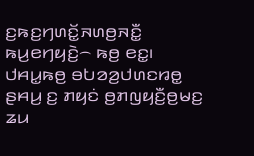ꤢ꤬ꤒꤢ꤬ꤚꤛꤢꤩ꤭ꤏꤛꤥ꤬ꤏꤢꤪ꤭ ꤒꤣ꤬ꤕꤚꤟꤢꤧ꤬꤮ ꤒꤥ꤬ ꤕꤢ꤭꤯ ꤓꤌꤣ꤭ꤒꤥ꤬ ꤋꤝꤤꤤ꤬ꤓꤛꤢꤙꤥ꤭ ꤔꤌꤣ꤬ ꤢ꤬ ꤊꤟꤢꤦ ꤥ꤬ꤊꤜꤟꤢꤪ꤬ꤥ꤬ꤗꤢ꤬ ꤘꤣ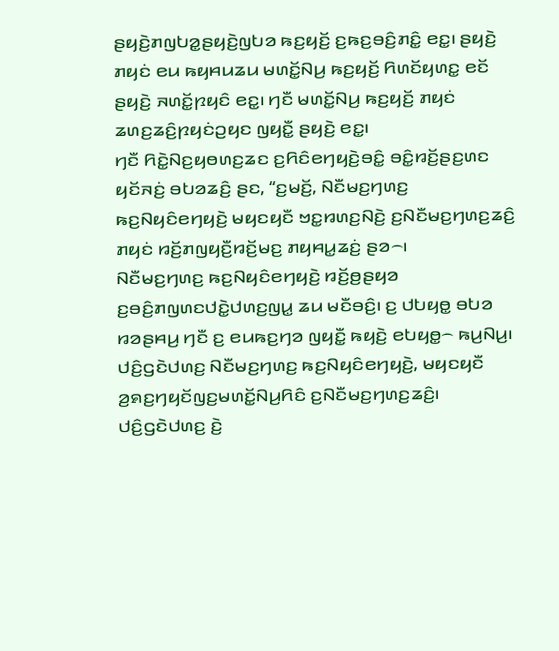ꤔꤟꤢꤧ꤬ꤊꤜꤝꤤ꤭ꤔꤟꤢꤧ꤬ꤜꤝꤤ ꤒꤢ꤬ꤟꤢꤩ꤬ ꤢ꤬ꤒꤢ꤬ꤋꤢꤨ꤬ꤊꤢꤨ꤭ ꤕꤢ꤭꤯ ꤔꤟꤢꤧ꤬ ꤊꤟꤢꤦ ꤕꤣ ꤒꤟꤌꤣꤘꤣ ꤗꤛꤢꤩ꤭ꤡꤣ꤬ ꤒꤢ꤬ꤟꤢꤩ꤬ ꤖꤛꤢꤩꤟꤛꤢ꤭ ꤕꤢꤩ ꤔꤟꤢꤧ꤬ ꤏꤛꤢꤩ꤭ꤐꤟꤢꤨ ꤕꤢ꤭꤯ ꤚꤢꤪ ꤗꤛꤢꤩ꤭ꤡꤣ꤬ ꤒꤢ꤬ꤟꤢꤩ꤬ ꤊꤟꤢꤦ ꤘꤛꤢ꤬ꤘꤢꤨ꤬ꤐꤟꤢꤦꤑꤟꤢ ꤜꤟꤢꤪ꤭ ꤔꤟꤢꤧ꤬ ꤕꤢ꤭꤯
ꤚꤢꤪ ꤖꤢꤧ꤭ꤡꤢ꤬ꤟꤥꤛꤢ꤬ꤘꤢ ꤢ꤬ꤖꤢꤨꤕꤚꤟꤢꤧ꤬ꤋꤢꤨ꤭ ꤋꤢꤨ꤭ꤙꤢꤩ꤬ꤔꤢ꤬ꤛꤢ ꤟꤢꤩꤏꤢꤦ꤬ ꤋꤝꤤꤘꤢꤨ꤬ ꤔꤢ, “ꤢ꤬ꤗꤢꤩ꤬, ꤡꤢꤪꤗꤢ꤬ꤚꤛꤢ꤬ ꤒꤢ꤬ꤡꤟꤢꤨꤕꤚꤟꤢꤧ꤬ ꤗꤟꤢꤟꤢꤪ ꤠꤢ꤭ꤙꤛꤢ꤬ꤡꤢꤧ꤬ ꤢ꤬ꤡꤢꤪꤗꤢ꤬ꤚꤛꤢ꤬ꤘꤢꤨ꤬ ꤊꤟꤢꤦ ꤙꤢꤩ꤬ꤊꤜꤟꤢꤪ꤬ꤙꤢꤩ꤬ꤗꤢ꤬ ꤊꤟꤌꤣ꤭ꤘꤢꤦ꤬ ꤔꤤ꤮꤯
ꤡꤢꤪꤗꤢ꤬ꤚꤛꤢ꤬ ꤒꤢ꤬ꤡꤟꤢꤨꤕꤚꤟꤢꤧ꤬ ꤙꤢꤩ꤬ꤥ꤬ꤔꤟꤤ ꤢ꤬ꤋꤢꤨ꤬ꤊꤜꤛꤢꤓꤢꤧ꤭ꤓꤛꤢ꤬ꤜꤣ꤭ ꤘꤣ ꤗꤢꤪꤋꤢꤨ꤬꤯ ꤢ꤬ ꤓꤝꤟꤥ꤭ ꤋꤝꤤ ꤙꤤꤔꤌꤣ꤬ ꤚꤢꤪ ꤢ꤬ ꤕꤣꤒꤢ꤬ꤚꤤ ꤜꤟꤢꤪ꤭ ꤒꤟꤢꤧ꤬ ꤕꤝꤟꤥ꤭꤮ ꤒꤣ꤬ꤡꤣ꤬꤯
ꤓꤢꤨ꤬ꤞꤢꤧꤓꤛꤢ꤬ ꤡꤢꤪꤗꤢ꤬ꤚꤛꤢ꤬ ꤒꤢ꤬ꤡꤟꤢꤨꤕꤚꤟꤢꤧ꤬, ꤗꤟꤢꤟꤢꤪ ꤤ꤬ꤎꤢ꤬ꤚꤟꤢꤩꤜꤢ꤬ꤗꤛꤢꤩ꤭ꤡꤣ꤬ꤖꤢꤨ ꤢ꤬ꤡꤢꤪꤗꤢ꤬ꤚꤛꤢ꤬ꤘꤢꤨ꤬꤯ ꤓꤢꤨ꤬ꤞꤢꤧꤓꤛꤢ꤬ ꤢꤧ꤬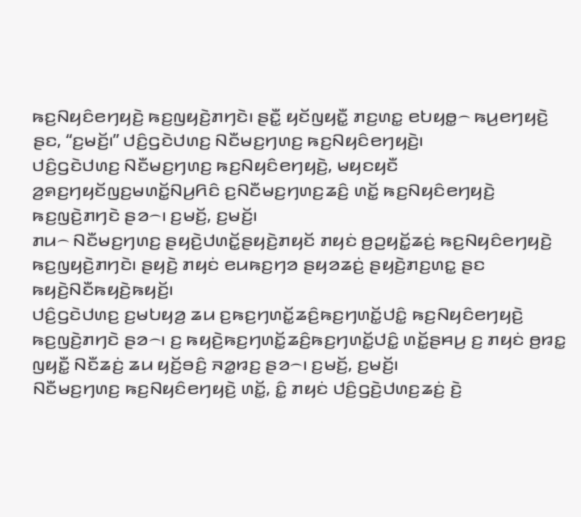ꤒꤢ꤬ꤡꤟꤢꤨꤕꤚꤟꤢꤧ꤬ ꤒꤢ꤬ꤜꤟꤢꤧ꤬ꤊꤚꤢꤧ꤯ ꤔꤢꤪ꤭ ꤟꤢꤩꤜꤟꤢꤪ꤭ ꤊꤢ꤬ꤛꤢ꤭ ꤕꤝꤟꤥ꤭꤮ ꤒꤣ꤬ꤕꤚꤟꤢꤧ꤬ ꤔꤢ, “ꤢ꤬ꤗꤢꤩ꤬꤯” ꤓꤢꤨ꤬ꤞꤢꤧꤓꤛꤢ꤬ ꤡꤢꤪꤗꤢ꤬ꤚꤛꤢ꤬ ꤒꤢ꤬ꤡꤟꤢꤨꤕꤚꤟꤢꤧ꤬꤯
ꤓꤢꤨ꤬ꤞꤢꤧꤓꤛꤢ꤬ ꤡꤢꤪꤗꤢ꤬ꤚꤛꤢ꤬ ꤒꤢ꤬ꤡꤟꤢꤨꤕꤚꤟꤢꤧ꤬, ꤗꤟꤢꤟꤢꤪ ꤤ꤬ꤎꤢ꤬ꤚꤟꤢꤩꤜꤢ꤬ꤗꤛꤢꤩ꤭ꤡꤣ꤬ꤖꤢꤨ ꤢ꤬ꤡꤢꤪꤗꤢ꤬ꤚꤛꤢ꤬ꤘꤢꤨ꤬ ꤛꤢꤩ꤭ ꤒꤢ꤬ꤡꤟꤢꤨꤕꤚꤟꤢꤧ꤬ ꤒꤢ꤬ꤜꤢꤧ꤬ꤊꤚꤢꤧ ꤔꤤ꤮꤯ ꤢ꤬ꤗꤢꤩ꤬, ꤢ꤬ꤗꤢꤩ꤬꤯
ꤊꤣ꤮ ꤡꤢꤪꤗꤢ꤬ꤚꤛꤢ꤬ ꤔꤟꤢꤧ꤬ꤓꤛꤢꤩ꤭ꤔꤟꤢꤧ꤬ꤊꤟꤢꤩ ꤊꤟꤢꤦ ꤥ꤬ꤑꤟꤢꤩ꤭ꤘꤢꤦ꤬ ꤒꤢ꤬ꤡꤟꤢꤨꤕꤚꤟꤢꤧ꤬ ꤒꤢ꤬ꤜꤟꤢꤧ꤬ꤊꤚꤢꤧ꤯ ꤔꤟꤢꤧ꤬ ꤊꤟꤢꤦ ꤕꤣꤒꤢ꤬ꤚꤤ ꤔꤟꤤꤘꤢꤦ꤬ ꤔꤟꤢꤧ꤬ꤊꤢ꤬ꤛꤢ꤭ ꤔꤢ ꤒꤟꤢꤧ꤬ꤡꤢꤪꤒꤟꤢꤧ꤬ꤒꤟꤢꤩ꤬꤯
ꤓꤢꤨ꤬ꤞꤢꤧꤓꤛꤢ꤬ ꤢ꤬ꤗꤝꤟꤤ꤬ ꤘꤣ ꤢ꤬ꤒꤢ꤬ꤚꤛꤢꤩ꤭ꤘꤢꤨ꤬ꤒꤢ꤬ꤚꤛꤢꤩ꤭ꤓꤢꤨ꤭ ꤒꤢ꤬ꤡꤟꤢꤨꤕꤚꤟꤢꤧ꤬ ꤒꤢ꤬ꤜꤢꤧ꤬ꤊꤚꤢꤧ ꤔꤤ꤮꤯ ꤢ꤬ ꤒꤟꤢꤧ꤬ꤒꤢ꤬ꤚꤛꤢꤩ꤭ꤘꤢꤨ꤬ꤒꤢ꤬ꤚꤛꤢꤩ꤭ꤓꤢꤨ꤭ ꤛꤢꤩ꤭ꤔꤌꤣ꤬ ꤢ꤬ ꤊꤟꤢꤦ ꤥ꤬ꤙꤢ꤭ ꤜꤟꤢꤪ꤭ ꤡꤢꤪꤘꤢꤦ꤬ ꤘꤣ ꤟꤢꤩ꤬ꤋꤢꤨ꤬ ꤏꤤ꤭ꤙꤢ꤬ ꤔꤤ꤮꤯ ꤢ꤬ꤗꤢꤩ꤬, ꤢ꤬ꤗꤢꤩ꤬꤯
ꤡꤢꤪꤗꤢ꤬ꤚꤛꤢ꤬ ꤒꤢ꤬ꤡꤟꤢꤨꤕꤚꤟꤢꤧ꤬ ꤛꤢꤩ꤭, ꤢꤨ꤭ ꤊꤟꤢꤦ ꤓꤢꤨ꤬ꤞꤢꤧ꤬ꤓꤛꤢ꤬ꤘꤢꤦ꤬ ꤢꤧ꤬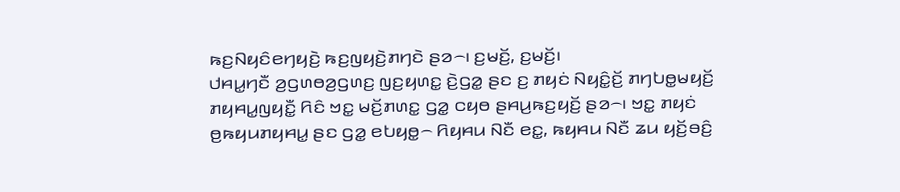ꤒꤢ꤬ꤡꤟꤢꤨꤕꤚꤟꤢꤧ꤬ ꤒꤢ꤬ꤜꤟꤢꤧ꤬ꤊꤚꤢꤧ ꤔꤤ꤮꤯ ꤢ꤬ꤗꤢꤩ꤬, ꤢ꤬ꤗꤢꤩ꤬꤯
ꤓꤌꤣ꤭ꤚꤢꤪ ꤤ꤬ꤞꤛꤥꤤ꤬ꤞꤛꤢ꤬ ꤜꤢ꤬ꤟꤛꤢ꤭ ꤢꤧ꤬ꤞꤤ꤭ ꤔꤢ ꤢ꤬ ꤊꤟꤢꤦ ꤡꤟꤢꤨ꤭ꤢꤩ꤬ ꤊꤚꤝꤥ꤭ꤗꤟꤢꤩ꤬ ꤊꤟꤌꤣ꤭ꤜꤟꤢꤪ꤭ ꤖꤢꤨ ꤠꤢ꤭ ꤗꤢꤩ꤬ꤊꤛꤢ꤭ ꤞꤤ꤭ ꤍꤟꤥ ꤔꤌꤣ꤬ꤒꤢ꤬ꤟꤢꤩ꤬ ꤔꤤ꤮꤯ ꤠꤢ꤭ ꤊꤟꤢꤦ ꤥ꤬ꤒꤟꤣꤊꤟꤌꤣ꤭ ꤔꤢ ꤞꤤ꤭ ꤕꤝꤟꤥ꤭꤮ ꤖꤟꤌꤣ ꤡꤢꤪ ꤕꤢ꤭, ꤒꤟꤌꤣ ꤡꤢꤪ ꤘꤣ ꤟꤢꤩ꤬ꤋꤢꤨ꤬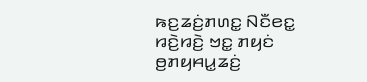ꤒꤢ꤬ꤘꤢꤦ꤬ꤊꤛꤢ꤭ ꤡꤢꤪꤕꤢ꤭ ꤙꤢꤧ꤬ꤙꤢꤧ꤬ ꤠꤢ꤭ ꤊꤟꤢꤦ ꤥ꤬ꤊꤟꤌꤣ꤭ꤘꤢꤦ꤬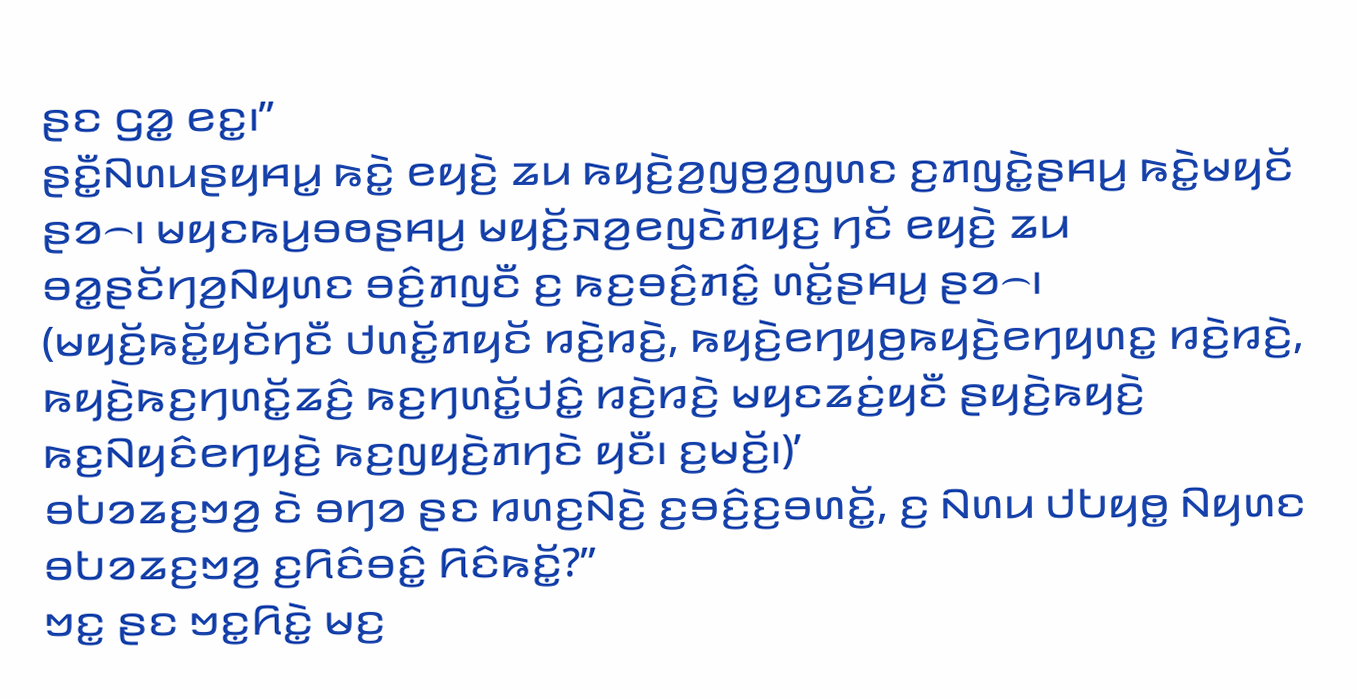ꤔꤢ ꤞꤤ꤭ ꤕꤢ꤭꤯”
ꤔꤢꤪ꤭ꤡꤛꤣꤔꤟꤌꤣ꤭ ꤒꤢꤧ꤭ ꤕꤟꤢꤧ꤬ ꤘꤣ ꤒꤟꤢꤧ꤬ꤤ꤬ꤜꤥ꤬ꤤ꤬ꤜꤛꤢ ꤢ꤬ꤊꤜꤢꤧ꤭ꤔꤌꤣ꤬ ꤒꤢꤧ꤭ꤗꤟꤢꤩ ꤔꤤ꤮꤯ ꤗꤟꤢꤒꤣ꤬ꤋꤥꤔꤌꤣ꤬ ꤗꤟꤢꤩ꤬ꤏꤤ꤬ꤕꤜꤢꤧꤊꤟꤢ꤬ ꤚꤢꤩ ꤕꤟꤢꤧ꤬ ꤘꤣ ꤋꤤ꤭ꤔꤢꤩꤚꤤ꤬ꤡꤟꤛꤢ ꤋꤢꤨ꤬ꤊꤜꤢꤪ ꤢ꤬ ꤒꤢ꤬ꤋꤢꤨ꤬ꤊꤢꤨ꤭ ꤛꤢꤩ꤭ꤔꤌꤣ꤬ ꤔꤤ꤮꤯ (ꤗꤟꤢꤩ꤬ꤒꤢꤩ꤭ꤟꤢꤩꤚꤢꤪ ꤓꤛꤢꤩ꤭ꤊꤟꤢꤩ ꤙꤢꤧ꤬ꤙꤢꤧ꤬, ꤒꤟꤢꤧ꤬ꤕꤚꤟꤥ꤬ꤒꤟꤢꤧ꤬ꤕꤚꤟꤛꤢ꤭ ꤙꤢꤧ꤬ꤙꤢꤧ꤬, ꤒꤟꤢꤧ꤬ꤒꤢ꤬ꤚꤛꤢꤩ꤭ꤘꤢꤨ꤬ ꤒꤢ꤬ꤚꤛꤢꤩ꤭ꤓꤢꤨ꤭ ꤙꤢꤧ꤬ꤙꤢꤧ꤬ ꤗꤟꤢꤘꤢꤦ꤬ꤟꤢꤪ ꤔꤟꤢꤧ꤬ꤒꤟꤢꤧ꤬ ꤒꤢ꤬ꤡꤟꤢꤨꤕꤚꤟꤢꤧ꤬ ꤒꤢ꤬ꤜꤟꤢꤧ꤬ꤊꤚꤢꤧ ꤟꤢꤪ꤯ ꤢ꤬ꤗꤢꤩ꤬꤯)’
ꤋꤝꤤꤘꤢ꤬ꤠꤤ꤬ ꤢꤧ ꤋꤚꤤ ꤔꤢ ꤙꤛꤢ꤬ꤡꤢꤧ꤬ ꤢ꤬ꤋꤢꤨ꤬ꤢ꤬ꤋꤛꤢꤩ꤭, ꤢ꤬ ꤡꤛꤣ ꤓꤝꤟꤥ꤭ ꤡꤟꤛꤢ ꤋꤝꤤꤘꤢ꤬ꤠꤤ꤬ ꤢ꤬ꤖꤢꤨꤋꤢꤨ꤭ ꤖꤢꤨꤒꤢꤩ꤭?”
ꤠꤢ꤭ ꤔꤢ ꤠꤢ꤭ꤖꤢꤧ꤭ ꤗꤢ꤬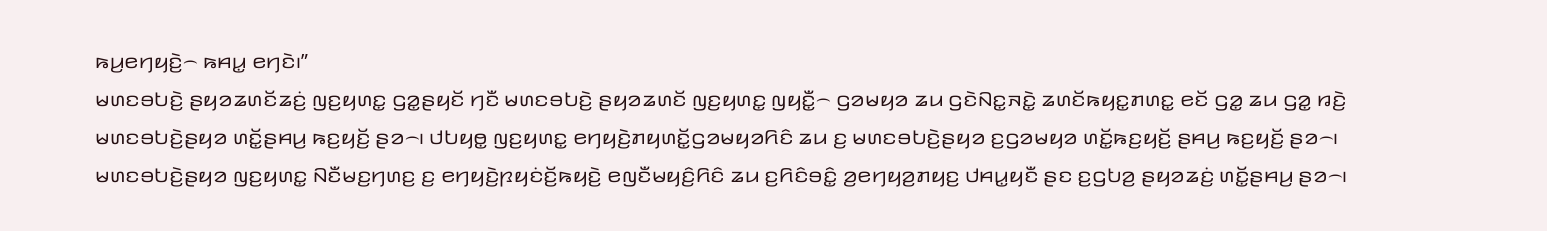ꤒꤣ꤬ꤕꤚꤟꤢꤧ꤬꤮ ꤒꤌꤣ꤭ ꤕꤚꤢꤧ꤯”
ꤗꤛꤢꤋꤝꤢꤧ꤬ ꤔꤟꤤꤘꤛꤢꤩꤘꤢꤦ꤬ ꤜꤢ꤬ꤟꤛꤢ꤭ ꤞꤤ꤭ꤔꤟꤢꤩ ꤚꤢꤪ ꤗꤛꤢꤋꤝꤢꤧ꤬ ꤔꤟꤤꤘꤛꤢꤩ ꤜꤢ꤬ꤟꤛꤢ꤭ ꤜꤟꤢꤪ꤭꤮ ꤞꤤꤗꤟꤤ ꤘꤣ ꤞꤢꤧꤡꤢ꤭ꤏꤢꤧ꤭ ꤘꤛꤢꤩꤒꤟꤢ꤭ꤊꤛꤢ꤭ ꤕꤢꤩ ꤞꤤ꤭ ꤘꤣ ꤞꤤ꤭ ꤙꤢꤧ꤬ ꤗꤛꤢꤋꤝꤢꤧ꤬ꤔꤟꤤ ꤛꤢꤩ꤭ꤔꤌꤣ꤬ ꤒꤢ꤬ꤟꤢꤩ꤬ ꤔꤤ꤮꤯ ꤓꤝꤟꤥ꤭ ꤜꤢ꤬ꤟꤛꤢ꤭ ꤕꤚꤟꤢꤧ꤬ꤊꤟꤛꤢꤩ꤭ꤞꤤꤗꤟꤤꤖꤢꤨ ꤘꤣ ꤢ꤬ ꤗꤛꤢꤋꤝꤢꤧ꤬ꤔꤟꤤ ꤢ꤬ꤞꤤꤗꤟꤤ ꤛꤢꤩ꤭ꤒꤢ꤬ꤟꤢꤩ꤬ ꤔꤌꤣ꤬ ꤒꤢ꤬ꤟꤢꤩ꤬ ꤔꤤ꤮꤯ ꤗꤛꤢꤋꤝꤢꤧ꤬ꤔꤟꤤ ꤜꤢ꤬ꤟꤛꤢ꤭ ꤡꤢꤪꤗꤢ꤬ꤚꤛꤢ꤬ ꤢ꤬ ꤕꤚꤟꤢꤧ꤬ꤐꤟꤢꤦꤢꤩ꤬ꤒꤟꤢꤧ꤬ ꤕꤜꤢꤪꤗꤟꤢꤨ꤬ꤖꤢꤨ ꤘꤣ ꤢ꤬ꤖꤢꤨꤋꤢꤨ꤭ ꤤ꤬ꤕꤚꤟꤤ꤬ꤊꤟꤢ꤬ ꤓꤌꤣ꤭ꤟꤢꤪ ꤔꤢ ꤢ꤬ꤞꤝꤤ꤬ ꤔꤟꤤꤘꤢꤦ꤬ ꤛꤢꤩ꤭ꤔꤌꤣ꤬ ꤔꤤ꤮꤯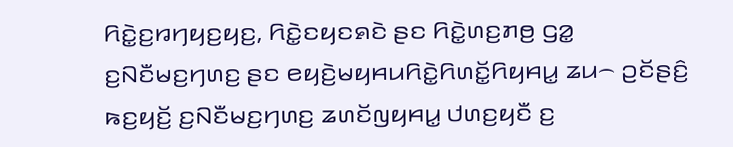ꤖꤢꤧ꤭ꤢ꤬ꤙꤚꤟꤢ꤬ꤟꤢ꤬, ꤖꤢꤧ꤭ꤢꤟꤢꤎꤢꤧ ꤔꤢ ꤖꤢꤧ꤭ꤛꤢ꤬ꤊꤥ꤬ ꤞꤤ꤭ ꤢ꤬ꤡꤢꤪꤗꤢ꤬ꤚꤛꤢ꤬ ꤔꤢ ꤕꤟꤢꤧ꤬ꤗꤟꤌꤣꤖꤢꤧ꤭ꤖꤛꤢꤩ꤭ꤖꤟꤌꤣ꤭ ꤘꤣ꤮ ꤑꤢꤩꤔꤢꤨ꤬ ꤒꤢ꤬ꤟꤢꤩ꤬ ꤢ꤬ꤡꤢꤪꤗꤢ꤬ꤚꤛꤢ꤬ ꤘꤛꤢꤩꤜꤟꤌꤣ꤭ ꤓꤛꤢ꤬ꤟꤢꤪ ꤢ꤬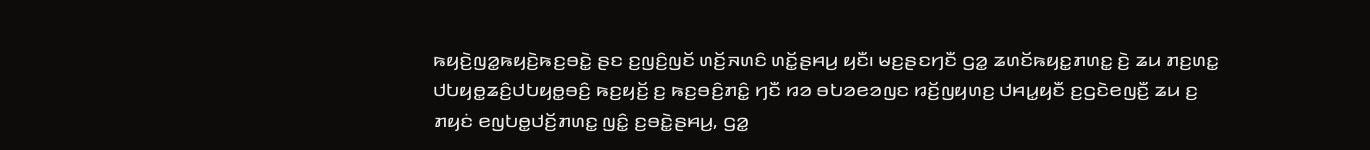ꤒꤟꤢꤧ꤬ꤜꤤ꤭ꤒꤟꤢꤧ꤬ꤒꤢ꤬ꤋꤢꤧ꤭ ꤔꤢ ꤢ꤬ꤜꤢꤨ꤬ꤜꤢꤩ ꤛꤢꤩ꤬ꤏꤛꤢꤨ ꤛꤢꤩ꤭ꤔꤌꤣ꤬ ꤟꤢꤪ꤯ ꤗꤢ꤬ꤔꤢꤚꤢꤪ ꤞꤤ꤭ ꤘꤛꤢꤩꤒꤟꤢ꤭ꤊꤛꤢ꤭ ꤢꤧ꤬ ꤘꤣ ꤊꤢ꤬ꤛꤢ꤭ ꤓꤝꤟꤥ꤭ꤘꤢꤨ꤬ꤓꤝꤟꤥ꤭ꤋꤢꤨ꤬ ꤒꤢ꤬ꤟꤢꤩ꤬ ꤢ꤬ ꤒꤢ꤬ꤋꤢꤨ꤬ꤊꤢꤨ꤭ ꤚꤢꤪ ꤙꤤ ꤋꤝꤤꤕꤤꤜꤢ ꤙꤢꤩ꤬ꤜꤟꤛꤢ꤬ ꤓꤌꤣ꤭ꤟꤢꤪ ꤢ꤬ꤞꤢꤧꤕꤜꤢꤪ꤬ ꤘꤣ ꤢ꤬ ꤊꤟꤢꤦ ꤕꤜꤝꤥ꤭ꤓꤢꤩ꤬ꤊꤛꤢ꤭ ꤜꤢꤨ꤭ ꤢ꤬ꤋꤢꤧ꤭ꤔꤌꤣ꤬, ꤞꤤ꤭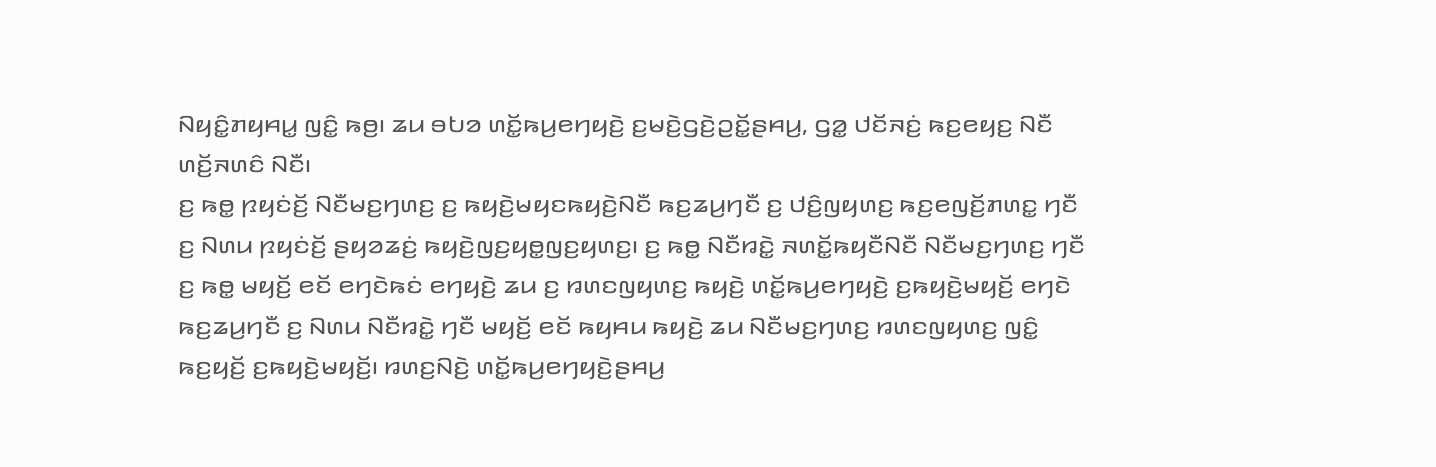ꤡꤟꤢꤨ꤭ꤊꤟꤌꤣ꤭ ꤜꤢꤨ꤭ ꤒꤥ꤬꤯ ꤘꤣ ꤋꤝꤤ ꤛꤢꤩ꤭ꤒꤣ꤬ꤕꤚꤟꤢꤧ꤬ ꤢ꤬ꤗꤢꤧ꤬ꤞꤢꤧ꤬ꤑꤢꤩ꤭ꤔꤌꤣ꤬, ꤞꤤ꤭ ꤓꤢꤩꤏꤢꤦ꤬ ꤒꤢ꤬ꤕꤟꤢ꤬ ꤡꤢꤪ ꤛꤢꤩ꤬ꤏꤛꤢꤨ ꤡꤢꤪ꤯
ꤢ꤬ ꤒꤥ꤭ ꤐꤟꤢꤦꤢꤩ꤬ ꤡꤢꤪꤗꤢ꤬ꤚꤛꤢ꤬ ꤢ꤬ ꤒꤟꤢꤧ꤬ꤗꤟꤢꤒꤟꤢꤧ꤬ꤡꤢꤪ ꤒꤢ꤬ꤘꤣ꤬ꤚꤢꤪ ꤢ꤬ ꤓꤢꤨ꤬ꤜꤟꤛꤢ꤬ ꤒꤢ꤬ꤕꤜꤢꤩ꤬ꤊꤛꤢ꤭ ꤚꤢꤪ ꤢ꤬ ꤡꤛꤣ ꤐꤟꤢꤦꤢꤩ꤬ ꤔꤟꤤꤘꤢꤦ꤬ ꤒꤟꤢꤧ꤬ꤜꤢ꤬ꤟꤥ꤭ꤜꤢ꤬ꤟꤛꤢ꤬꤯ ꤢ꤬ ꤒꤥ꤭ ꤡꤢꤪꤙꤢꤧ꤭ ꤏꤛꤢꤩ꤭ꤒꤟꤢꤪꤡꤢꤪ ꤡꤢꤪꤗꤢ꤬ꤚꤛꤢ꤬ ꤚꤢꤪ ꤢ꤬ ꤒꤥ꤭ ꤗꤟꤢꤩ꤬ ꤕꤢꤩ ꤕꤚꤢꤧꤒꤢꤦ ꤕꤚꤟꤢꤧ꤬ ꤘꤣ ꤢ꤬ ꤙꤛꤢꤜꤟꤛꤢ꤬ ꤒꤟꤢꤧ꤬ ꤛꤢꤩ꤭ꤒꤣ꤬ꤕꤚꤟꤢꤧ꤬ ꤢ꤬ꤒꤟꤢꤧ꤬ꤗꤟꤢꤩ꤬ ꤕꤚꤢꤧ ꤒꤢ꤬ꤘꤣ꤬ꤚꤢꤪ ꤢ꤬ ꤡꤛꤣ ꤡꤢꤪꤙꤢꤧ꤭ ꤚꤢꤪ ꤗꤟꤢꤩ꤬ ꤕꤢꤩ ꤒꤟꤌꤣ ꤒꤟꤢꤧ꤬ ꤘꤣ ꤡꤢꤪꤗꤢ꤬ꤚꤛꤢ꤬ ꤙꤛꤢꤜꤟꤛꤢ꤬ ꤜꤢꤨ꤭ ꤒꤢ꤬ꤟꤢꤩ꤬ ꤢ꤬ꤒꤟꤢꤧ꤬ꤗꤟꤢꤩ꤬꤯ ꤙꤛꤢ꤬ꤡꤢꤧ꤬ ꤛꤢꤩ꤭ꤒꤣ꤬ꤕꤚꤟꤢꤧ꤬ꤔꤌꤣ꤬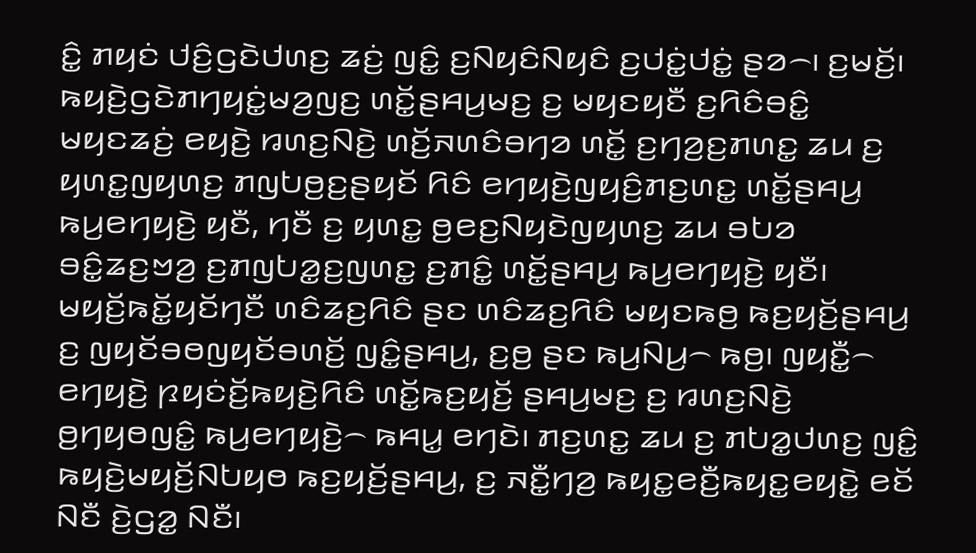ꤢꤨ꤭ ꤊꤟꤢꤦ ꤓꤢꤨ꤬ꤞꤢꤧꤓꤛꤢ꤬ ꤘꤢꤦ꤬ ꤜꤢꤨ꤭ ꤢ꤬ꤡꤟꤢꤨꤡꤟꤢꤨ ꤢ꤬ꤓꤢꤦ꤭ꤓꤢꤦ꤭ ꤔꤤ꤮꤯ ꤢ꤬ꤗꤢꤩ꤬꤯
ꤒꤟꤢꤧ꤬ꤞꤢꤧꤊꤚꤟꤢꤦ꤭ꤗꤤ꤬ꤜꤢ꤬ ꤛꤢꤩ꤭ꤔꤌꤣ꤬ꤗꤢ꤬ ꤢ꤬ ꤗꤟꤢꤟꤢꤪ ꤢ꤬ꤖꤢꤨꤋꤢꤨ꤭ ꤗꤟꤢꤘꤢꤦ꤬ ꤕꤟꤢꤧ꤬ ꤙꤛꤢ꤬ꤡꤢꤧ꤬ ꤛꤢꤩ꤬ꤏꤛꤢꤨꤋꤚꤤ ꤛꤢꤩ꤭ ꤢ꤬ꤚꤤ꤬ꤢ꤬ꤊꤛꤢ꤭ ꤘꤣ ꤢ꤬ ꤟꤛꤢ꤭ꤜꤟꤛꤢ꤬ ꤊꤜꤝꤥ꤬ꤢ꤬ꤔꤟꤢꤩ ꤖꤢꤨ ꤕꤚꤟꤢꤧ꤬ꤜꤟꤢꤨ꤬ꤊꤢ꤬ꤛꤢ꤭ ꤛꤢꤩ꤭ꤔꤌꤣ꤬ ꤒꤣ꤬ꤕꤚꤟꤢꤧ꤬ ꤟꤢꤪ, ꤚꤢꤪ ꤢ꤬ ꤟꤛꤢ꤭ ꤥ꤬ꤕꤢ꤬ꤡꤟꤢꤧꤜꤟꤛꤢ꤬ ꤘꤣ ꤋꤝꤤ ꤋꤢꤨ꤭ꤘꤢ꤬ꤠꤤ꤬ ꤢ꤬ꤊꤜꤝꤤ꤭ꤢ꤬ꤜꤛꤢ꤭ ꤢ꤬ꤊꤢꤨ꤭ ꤛꤢꤩ꤭ꤔꤌꤣ꤬ ꤒꤣ꤬ꤕꤚꤟꤢꤧ꤬ ꤟꤢꤪ꤯
ꤗꤟꤢꤩ꤬ꤒꤢꤩ꤭ꤟꤢꤩꤚꤢꤪ ꤛꤢꤨꤘꤢ꤬ꤖꤢꤨ ꤔꤢ ꤛꤢꤨꤘꤢ꤬ꤖꤢꤨ ꤗꤟꤢꤒꤥ꤬ ꤒꤢ꤬ꤟꤢꤩ꤬ꤔꤌꤣ꤬ ꤢ꤬ ꤜꤟꤢꤩꤋꤥꤜꤟꤢꤩꤋꤛꤢꤩ꤬ ꤜꤢꤨ꤭ꤔꤌꤣ꤬, ꤢ꤬ꤥ꤬ ꤔꤢ ꤒꤣ꤬ꤡꤣ꤬꤮ ꤒꤥ꤬꤯ ꤜꤟꤢꤪ꤭꤮ ꤕꤚꤟꤢꤧ꤬ ꤐꤟꤢꤦꤢꤩ꤬ꤒꤟꤢꤧ꤬ꤖꤢꤨ ꤛꤢꤩ꤭ꤒꤢ꤬ꤟꤢꤩ꤬ ꤔꤌꤣ꤬ꤗꤢ꤬ ꤢ꤬ ꤙꤛꤢ꤬ꤡꤢꤧ꤬ ꤥ꤬ꤚꤟꤥꤜꤢꤨ꤭ ꤒꤣ꤬ꤕꤚꤟꤢꤧ꤬꤮ ꤒꤌꤣ꤭ ꤕꤚꤢꤧ꤯ ꤊꤢ꤬ꤛꤢ꤭ ꤘꤣ ꤢ꤬ ꤊꤝꤤ꤭ꤓꤛꤢ꤬ ꤜꤢꤨ꤭ ꤒꤟꤢꤧ꤬ꤗꤟꤢꤩ꤬ꤡꤝꤟꤥ ꤒꤢ꤬ꤟꤢꤩ꤬ꤔꤌꤣ꤬, ꤢ꤬ ꤏꤢꤪ꤭ꤚꤤ꤬ ꤒꤟꤢ꤭ꤕꤢꤪ꤬ꤒꤟꤢ꤭ꤕꤟꤢꤧ꤭ ꤕꤢꤩ ꤡꤢꤪ ꤢꤧ꤬ꤞꤤ꤭ ꤡꤢꤪ꤯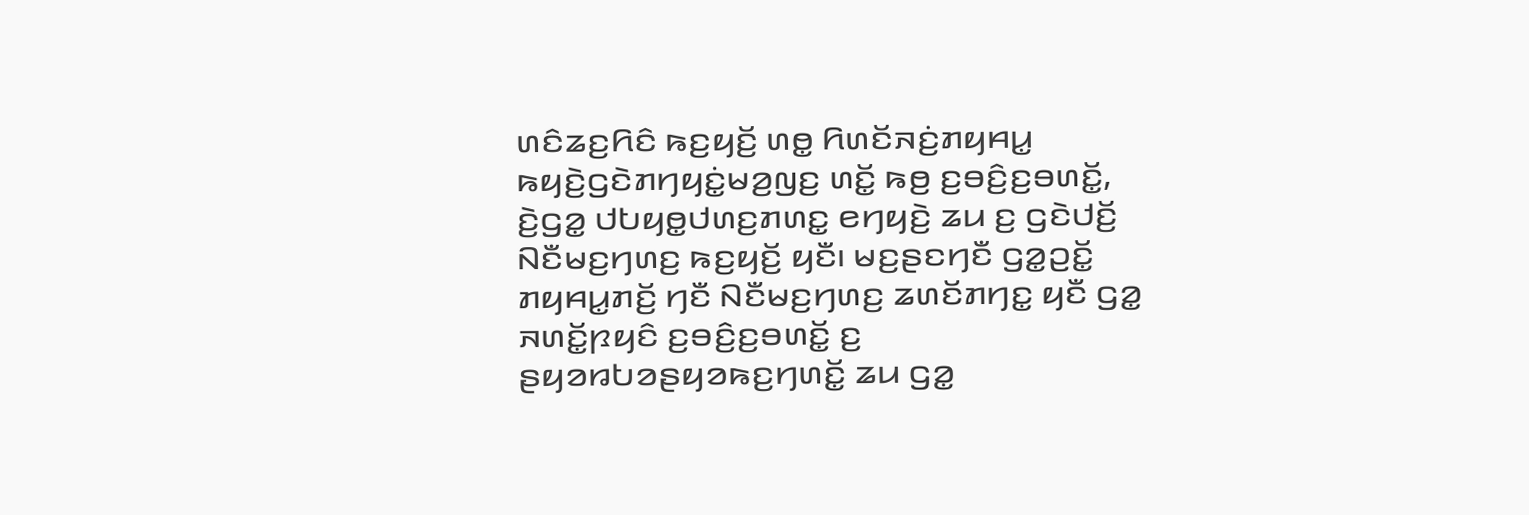ꤛꤢꤨꤘꤢ꤬ꤖꤢꤨ ꤒꤢ꤬ꤟꤢꤩ꤬ ꤛꤥ꤭ ꤖꤛꤢꤩꤏꤢꤦ꤬ꤊꤟꤌꤣ꤭ ꤒꤟꤢꤧ꤬ꤞꤢꤧꤊꤚꤟꤢꤦ꤭ꤗꤤ꤬ꤜꤢ꤬ ꤛꤢꤩ꤭ ꤒꤥ꤬ ꤢ꤬ꤋꤢꤨ꤬ꤢ꤬ꤋꤛꤢꤩ꤭, ꤢꤧ꤬ꤞꤤ꤭ ꤓꤝꤟꤥ꤭ꤓꤛꤢ꤬ꤊꤛꤢ꤭ ꤕꤚꤟꤢꤧ꤬ ꤘꤣ ꤢ꤬ ꤞꤢꤧꤓꤢꤩ꤬ ꤡꤢꤪꤗꤢ꤬ꤚꤛꤢ꤬ ꤒꤢ꤬ꤟꤢꤩ꤬ ꤟꤢꤪ꤯ ꤗꤢ꤬ꤔꤢꤚꤢꤪ ꤞꤤ꤭ꤑꤢꤩ꤭ ꤊꤟꤌꤣ꤭ꤊꤢꤩ꤬ ꤚꤢꤪ ꤡꤢꤪꤗꤢ꤬ꤚꤛꤢ꤬ ꤘꤛꤢꤩꤊꤚꤢ꤭ ꤟꤢꤪ ꤞꤤ꤭ ꤏꤛꤢꤩ꤭ꤐꤟꤢꤨ ꤢ꤬ꤋꤢꤨ꤬ꤢ꤬ꤋꤛꤢꤩ꤭ ꤢ꤬ ꤔꤟꤤꤙꤝꤤꤔꤟꤤꤒꤢ꤬ꤚꤛꤢꤩ꤭ ꤘꤣ ꤞꤤ꤭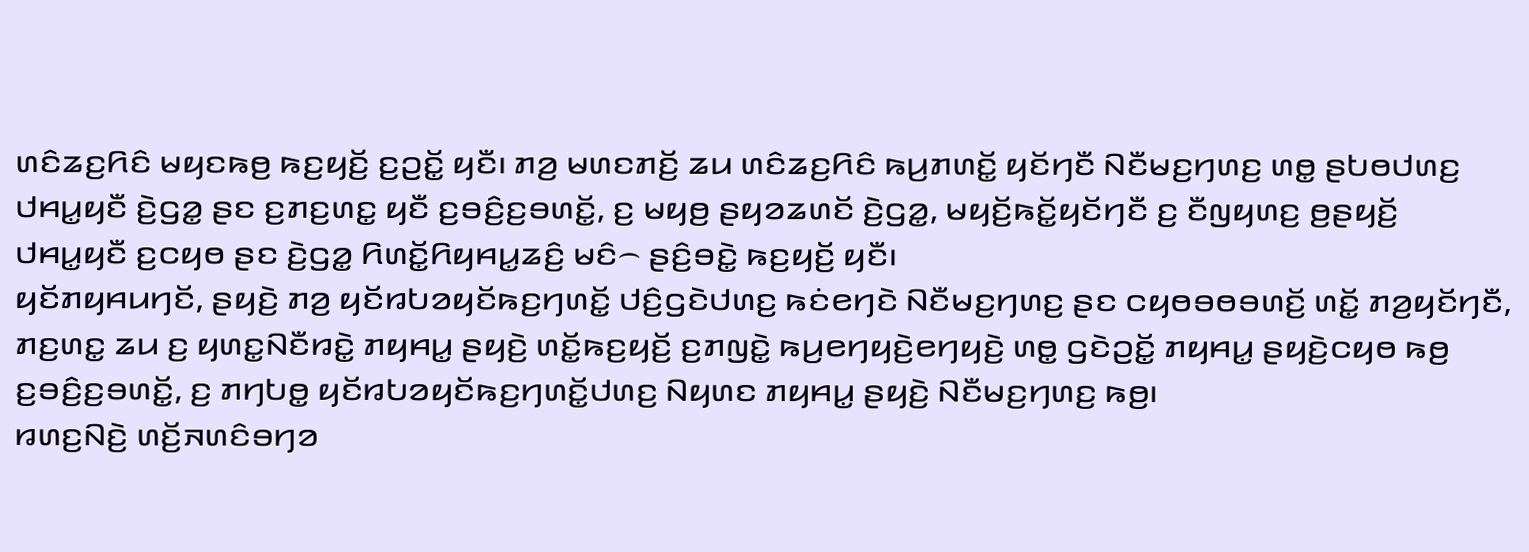ꤛꤢꤨꤘꤢ꤬ꤖꤢꤨ ꤗꤟꤢꤒꤥ꤬ ꤒꤢ꤬ꤟꤢꤩ꤬ ꤢ꤬ꤑꤢꤩ꤭ ꤟꤢꤪ꤯ ꤊꤤ꤬ ꤗꤛꤢꤊꤢꤩ꤬ ꤘꤣ ꤛꤢꤨꤘꤢ꤬ꤖꤢꤨ ꤒꤣ꤬ꤊꤛꤢꤩ꤭ ꤟꤢꤩꤚꤢꤪ ꤡꤢꤪꤗꤢ꤬ꤚꤛꤢ꤬ ꤛꤥ꤭ ꤔꤝꤥꤓꤛꤢ꤬ ꤓꤌꤣ꤭ꤟꤢꤪ ꤢꤧ꤬ꤞꤤ꤭ ꤔꤢ ꤢ꤬ꤊꤢ꤬ꤛꤢ꤭ ꤟꤢꤪ ꤢ꤬ꤋꤢꤨ꤬ꤢ꤬ꤋꤛꤢꤩ꤭, ꤢ꤬ ꤗꤟꤥ꤬ ꤔꤟꤤꤘꤛꤢꤩ ꤢꤧ꤬ꤞꤤ꤭, ꤗꤟꤢꤩ꤬ꤒꤢꤩ꤭ꤟꤢꤩꤚꤢꤪ ꤢ꤬ ꤢꤪꤜꤟꤛꤢ꤬ ꤥ꤬ꤔꤟꤢꤩ꤬ ꤓꤌꤣ꤭ꤟꤢꤪ ꤢ꤬ꤍꤟꤥ ꤔꤢ ꤢꤧ꤬ꤞꤤ꤭ ꤖꤛꤢꤩ꤭ꤖꤟꤌꤣ꤭ꤘꤢꤨ꤬ ꤗꤢꤨ꤮ ꤔꤢꤨ꤬ꤋꤢꤧ꤭ ꤒꤢ꤬ꤟꤢꤩ꤬ ꤟꤢꤪ꤯
ꤟꤢꤩꤊꤟꤌꤣꤚꤢꤩ, ꤔꤟꤢꤧ꤬ ꤊꤤ꤬ ꤟꤢꤩꤙꤝꤤꤟꤢꤩꤒꤢ꤬ꤚꤛꤢꤩ꤭ ꤓꤢꤨ꤬ꤞꤢꤧꤓꤛꤢ꤬ ꤒꤢꤦꤕꤚꤢꤧ ꤡꤢꤪꤗꤢ꤬ꤚꤛꤢ꤬ ꤔꤢ ꤍꤟꤥꤋꤥꤋꤛꤢꤩ꤬ ꤛꤢꤩ꤭ ꤊꤤ꤬ꤟꤢꤩꤚꤢꤪ, ꤊꤢ꤬ꤛꤢ꤭ ꤘꤣ ꤢ꤬ ꤟꤛꤢ꤭ꤡꤢꤪꤙꤢꤧ꤭ ꤊꤟꤌꤣ꤭ ꤔꤟꤢꤧ꤬ ꤛꤢꤩ꤭ꤒꤢ꤬ꤟꤢꤩ꤬ ꤢ꤬ꤊꤜꤢꤧ꤭ ꤒꤣ꤬ꤕꤚꤟꤢꤧ꤬ꤕꤚꤟꤢꤧ꤬ ꤛꤥ꤭ ꤞꤢꤧꤑꤢꤩ꤭ ꤊꤟꤌꤣ꤭ ꤔꤟꤢꤧ꤬ꤍꤟꤥ ꤒꤥ꤬ ꤢ꤬ꤋꤢꤨ꤬ꤢ꤬ꤋꤛꤢꤩ꤭, ꤢ꤬ ꤊꤚꤝꤥ꤭ ꤟꤢꤩꤙꤝꤤꤟꤢꤩꤒꤢ꤬ꤚꤛꤢꤩ꤭ꤓꤛꤢ꤬ ꤡꤟꤛꤢ ꤊꤟꤌꤣ꤭ ꤔꤟꤢꤧ꤬ ꤡꤢꤪꤗꤢ꤬ꤚꤛꤢ꤬ ꤒꤥ꤬꤯
ꤙꤛꤢ꤬ꤡꤢꤧ꤬ ꤛꤢꤩ꤬ꤏꤛꤢꤨꤋꤚꤤ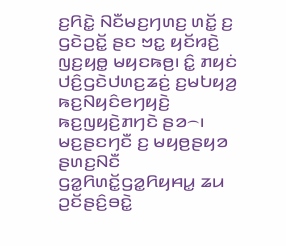ꤢ꤬ꤖꤢꤧ꤭ ꤡꤢꤪꤗꤢ꤬ꤚꤛꤢ꤬ ꤛꤢꤩ꤭ ꤢ꤬ ꤞꤢꤧꤑꤢꤩ꤭ ꤔꤢ ꤠꤢ꤭ ꤟꤢꤩꤙꤢꤧ꤬ ꤜꤢ꤬ꤟꤥ꤭ ꤗꤟꤢꤒꤥ꤬꤯ ꤢꤨ꤭ ꤊꤟꤢꤦ ꤓꤢꤨ꤬ꤞꤢꤧꤓꤛꤢ꤬ꤘꤢꤦ꤬ ꤢ꤬ꤗꤝꤟꤤ꤬ ꤒꤢ꤬ꤡꤟꤢꤨꤕꤚꤟꤢꤧ꤬ ꤒꤢ꤬ꤜꤟꤢꤧ꤬ꤊꤚꤢꤧ ꤔꤤ꤮꤯
ꤗꤢ꤬ꤔꤢꤚꤢꤪ ꤢ꤬ ꤗꤟꤥ꤬ꤔꤟꤤ ꤔꤛꤢ꤬ꤡꤢꤪ ꤞꤤ꤭ꤖꤛꤢꤩ꤭ꤞꤤ꤭ꤖꤟꤌꤣ꤭ ꤘꤣ ꤑꤢꤩꤔꤢꤨ꤬ꤋꤢꤧ꤭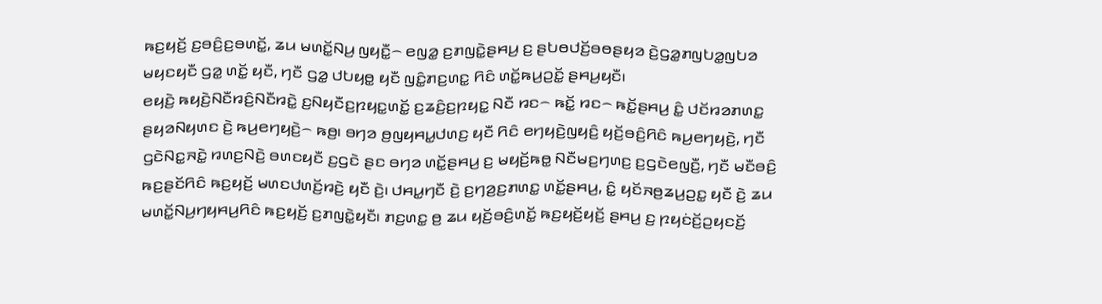ꤒꤢ꤬ꤟꤢꤩ꤬ ꤢ꤬ꤋꤢꤨ꤬ꤢ꤬ꤋꤛꤢꤩ꤭, ꤘꤣ ꤗꤛꤢꤩ꤭ꤡꤣ꤬ ꤜꤟꤢꤪ꤭꤮ ꤕꤜꤤ꤭ ꤢ꤬ꤊꤜꤢꤧ꤭ꤔꤌꤣ꤬ ꤢ꤬ ꤔꤝꤥꤓꤢꤩ꤬ꤋꤥꤔꤟꤤ ꤢꤧ꤬ꤞꤤ꤭ꤊꤜꤝꤤ꤭ꤜꤝꤤ ꤗꤟꤢꤟꤢꤪ ꤞꤤ꤭ ꤛꤢꤩ꤭ ꤟꤢꤪ, ꤚꤢꤪ ꤞꤤ꤭ ꤓꤝꤟꤥ꤭ ꤟꤢꤪ ꤜꤢꤨ꤭ꤊꤢ꤬ꤛꤢ꤭ ꤖꤢꤨ ꤛꤢꤩ꤭ꤒꤣ꤬ꤑꤢꤩ꤭ ꤔꤌꤣ꤬ꤟꤢꤪ꤯
ꤕꤟꤢꤧ꤬ ꤒꤟꤢꤧ꤬ꤡꤢꤪꤙꤢꤨ꤬ꤡꤢꤪꤙꤢꤧ꤭ ꤢ꤬ꤡꤟꤢꤪꤢ꤬ꤐꤟꤢ꤭ꤛꤢꤩ꤭ ꤢ꤬ꤘꤢꤨ꤬ꤢ꤬ꤐꤟꤢ꤭ ꤡꤢꤪ ꤙꤢ꤮ ꤒꤢꤩ꤭ ꤙꤢ꤮ ꤒꤢꤩ꤭ꤔꤌꤣ꤬ ꤢꤨ꤭ ꤓꤢꤩꤙꤤꤊꤛꤢ꤭ ꤔꤟꤤꤡꤟꤛꤢ ꤢꤧ꤬ ꤒꤣ꤬ꤕꤚꤟꤢꤧ꤬꤮ ꤒꤥ꤬꤯ ꤋꤚꤤ ꤥ꤬ꤜꤟꤌꤣ꤭ꤓꤛꤢ꤬ ꤟꤢꤪ ꤖꤢꤨ ꤕꤚꤟꤢꤧ꤬ꤜꤟꤢꤨ꤬ ꤟꤢꤩ꤬ꤋꤢꤨ꤬ꤖꤢꤨ ꤒꤣ꤬ꤕꤚꤟꤢꤧ꤬, ꤚꤢꤪ ꤞꤢꤧꤡꤢ꤭ꤏꤢꤧ꤭ ꤙꤛꤢ꤬ꤡꤢꤧ꤬ ꤋꤛꤢꤟꤢꤪ ꤢ꤬ꤞꤢꤧ ꤔꤢ ꤋꤚꤤ ꤛꤢꤩ꤭ꤔꤌꤣ꤬ ꤢ꤬ ꤗꤟꤢꤩ꤬ꤒꤥ꤭ ꤡꤢꤪꤗꤢ꤬ꤚꤛꤢ꤬ ꤢ꤬ꤞꤢꤧꤕꤜꤢꤪ꤬, ꤚꤢꤪ ꤗꤢꤪꤋꤢꤨ꤬ ꤒꤢ꤬ꤔꤢꤩꤖꤢꤨ ꤒꤢ꤬ꤟꤢꤩ꤬ ꤗꤛꤢꤓꤛꤢꤩ꤬ꤙꤢꤧ꤬ ꤟꤢꤪ ꤢꤧ꤬꤯ ꤓꤌꤣ꤭ꤚꤢꤪ ꤢꤧ꤬ ꤢ꤬ꤚꤤ꤬ꤢ꤬ꤊꤛꤢ꤭ ꤛꤢꤩ꤭ꤔꤌꤣ꤬, ꤢꤨ꤭ ꤟꤢꤩꤏꤥ꤬ꤘꤣ꤬ꤑꤢ꤭ ꤟꤢꤪ ꤢꤧ꤬ ꤘꤣ ꤗꤛꤢꤩ꤭ꤡꤣ꤬ꤚꤟꤌꤣ꤬ꤖꤢꤨ ꤒꤢ꤬ꤟꤢꤩ꤬ ꤢ꤬ꤊꤜꤢꤧ꤭ꤟꤢꤪ꤯ ꤊꤢ꤬ꤛꤢ꤭ ꤥ꤬ ꤘꤣ ꤟꤢꤩ꤬ꤋꤢꤨ꤬ꤛꤢꤩ꤭ ꤒꤢ꤬ꤟꤢꤩ꤬ꤟꤢꤩ꤬ ꤔꤌꤣ꤬ ꤢ꤬ ꤐꤟꤢꤦꤢꤩ꤬ꤑꤟꤢꤢꤩ꤬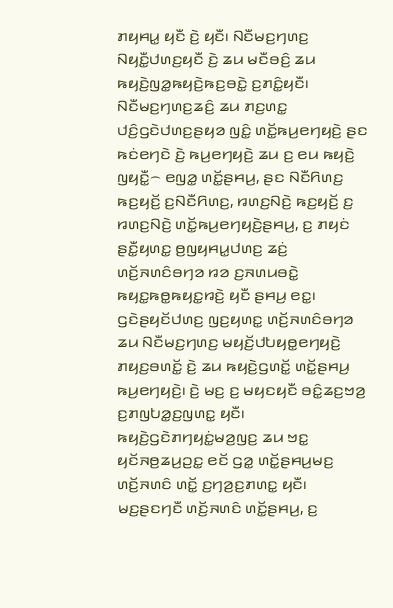ꤊꤟꤌꤣ꤭ ꤟꤢꤪ ꤢꤧ꤬ ꤟꤢꤪ꤯ ꤡꤢꤪꤗꤢ꤬ꤚꤛꤢ꤬ ꤡꤟꤢꤪ꤭ꤓꤛꤢ꤬ꤟꤢꤪ ꤢꤧ꤬ ꤘꤣ ꤗꤢꤪꤋꤢꤨ꤬ ꤘꤣ ꤒꤟꤢꤧ꤬ꤜꤤ꤭ꤒꤟꤢꤧ꤬ꤒꤢ꤬ꤋꤢꤧ꤭ ꤢ꤬ꤊꤢꤨ꤭ꤟꤢꤪ꤯
ꤡꤢꤪꤗꤢ꤬ꤚꤛꤢ꤬ꤘꤢꤨ꤬ ꤘꤣ ꤊꤢ꤬ꤛꤢ꤭ ꤓꤢꤨ꤬ꤞꤢꤧꤓꤛꤢ꤬ꤔꤟꤤ ꤜꤢꤨ꤭ ꤛꤢꤩ꤭ꤒꤣ꤬ꤕꤚꤟꤢꤧ꤬ ꤔꤢ ꤒꤢꤦꤕꤚꤢꤧ ꤢꤧ꤬ ꤒꤣ꤬ꤕꤚꤟꤢꤧ꤬ ꤘꤣ ꤢ꤬ ꤕꤣ ꤒꤟꤢꤧ꤬ ꤜꤟꤢꤪ꤭꤮ ꤕꤜꤤ꤭ ꤛꤢꤩ꤭ꤔꤌꤣ꤬, ꤔꤢ ꤡꤢꤪꤖꤛꤢ꤬ ꤒꤢ꤬ꤟꤢꤩ꤬ ꤢ꤬ꤡꤢꤪꤖꤛꤢ꤬, ꤙꤛꤢ꤬ꤡꤢꤧ꤬ ꤒꤢ꤬ꤟꤢꤩ꤬ ꤢ꤬ ꤙꤛꤢ꤬ꤡꤢꤧ꤬ ꤛꤢꤩ꤭ꤒꤣ꤬ꤕꤚꤟꤢꤧ꤬ꤔꤌꤣ꤬, ꤢ꤬ ꤊꤟꤢꤦ ꤔꤢꤪ꤭ꤟꤛꤢ꤭ ꤥ꤬ꤜꤟꤌꤣ꤭ꤓꤛꤢ꤬ ꤘꤢꤦ꤬ ꤛꤢꤩ꤬ꤏꤛꤢꤨꤋꤚꤤ ꤙꤤ ꤢ꤬ꤏꤛꤣꤋꤢꤧ꤭ ꤒꤟꤢ꤭ꤒꤥ꤭ꤒꤟꤢ꤭ꤙꤢꤧ꤬ ꤟꤢꤪ ꤔꤌꤣ꤬ ꤕꤢ꤭꤯
ꤞꤢꤧꤔꤟꤢꤩꤓꤛꤢ꤬ ꤜꤢ꤬ꤟꤛꤢ꤭ ꤛꤢꤩ꤬ꤏꤛꤢꤨꤋꤚꤤ ꤘꤣ ꤡꤢꤪꤗꤢ꤬ꤚꤛꤢ꤬ ꤗꤟꤢꤩ꤬ꤓꤝꤟꤥ꤭ꤕꤚꤟꤢꤧ꤬ ꤊꤟꤢ꤬ꤋꤛꤢꤩ꤭ ꤢꤧ꤬ ꤘꤣ ꤒꤟꤢꤧ꤬ꤞꤛꤢꤩ꤭ ꤛꤢꤩ꤭ꤔꤌꤣ꤬ ꤒꤣ꤬ꤕꤚꤟꤢꤧ꤬꤯ ꤢꤧ꤬ ꤗꤢ꤬ ꤢ꤬ ꤗꤟꤢꤟꤢꤪ ꤋꤢꤨ꤭ꤘꤢ꤬ꤠꤤ꤬ ꤢ꤬ꤊꤜꤝꤤ꤭ꤢ꤬ꤜꤛꤢ꤭ ꤟꤢꤪ꤯ ꤒꤟꤢꤧ꤬ꤞꤢꤧꤊꤚꤟꤢꤦ꤭ꤗꤤ꤬ꤜꤢ꤬ ꤘꤣ ꤠꤢ꤭ ꤟꤢꤩꤏꤥ꤬ꤘꤣ꤬ꤑꤢ꤭ ꤕꤢꤩ ꤞꤤ꤭ ꤛꤢꤩ꤭ꤔꤌꤣ꤬ꤗꤢ꤬ ꤛꤢꤩ꤬ꤏꤛꤢꤨ ꤛꤢꤩ꤭ ꤢ꤬ꤚꤤ꤬ꤢ꤬ꤊꤛꤢ꤭ ꤟꤢꤪ꤯
ꤗꤢ꤬ꤔꤢꤚꤢꤪ ꤛꤢꤩ꤬ꤏꤛꤢꤨ ꤛꤢꤩ꤭ꤔꤌꤣ꤬, ꤢ꤬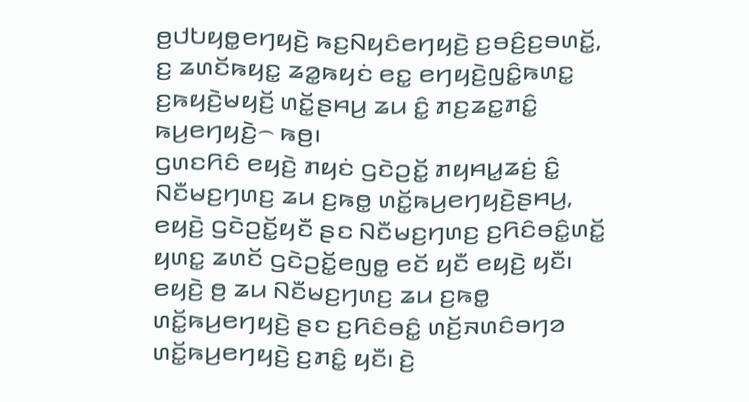ꤥ꤬ꤓꤝꤟꤥ꤭ꤕꤚꤟꤢꤧ꤬ ꤒꤢ꤬ꤡꤟꤢꤨꤕꤚꤟꤢꤧ꤬ ꤢ꤬ꤋꤢꤨ꤬ꤢ꤬ꤋꤛꤢꤩ꤭, ꤢ꤬ ꤘꤛꤢꤩꤒꤟꤢ꤭ ꤘꤤ꤭ꤒꤟꤢꤦ ꤕꤢ꤭ ꤕꤚꤟꤢꤧ꤬ꤜꤢꤨ꤭ꤒꤛꤢ꤭ ꤢ꤬ꤒꤟꤢꤧ꤬ꤗꤟꤢꤩ꤬ ꤛꤢꤩ꤭ꤔꤌꤣ꤬ ꤘꤣ ꤢꤨ꤭ ꤊꤢ꤬ꤘꤢ꤭ꤊꤢꤨ꤭ ꤒꤣ꤬ꤕꤚꤟꤢꤧ꤬꤮ ꤒꤥ꤬꤯
ꤞꤛꤢꤖꤢꤨ ꤕꤟꤢꤧ꤬ ꤊꤟꤢꤦ ꤞꤢꤧꤑꤢꤩ꤭ ꤊꤟꤌꤣ꤭ꤘꤢꤦ꤬ ꤢꤨ꤭ ꤡꤢꤪꤗꤢ꤬ꤚꤛꤢ꤬ ꤘꤣ ꤢ꤬ꤒꤥ꤭ ꤛꤢꤩ꤭ꤒꤣ꤬ꤕꤚꤟꤢꤧ꤬ꤔꤌꤣ꤬, ꤕꤟꤢꤧ꤬ ꤞꤢꤧꤑꤢꤩ꤭ꤟꤢꤪ ꤔꤢ ꤡꤢꤪꤗꤢ꤬ꤚꤛꤢ꤬ ꤢ꤬ꤖꤢꤨꤋꤢꤨ꤭ꤛꤢꤩ꤭ ꤟꤛꤢ꤭ ꤘꤛꤢꤩ ꤞꤢꤧꤑꤢꤩ꤭ꤕꤜꤥ꤭ ꤕꤢꤩ ꤟꤢꤪ ꤕꤟꤢꤧ꤬ ꤟꤢꤪ꤯ ꤕꤟꤢꤧ꤬ ꤥ꤬ ꤘꤣ ꤡꤢꤪꤗꤢ꤬ꤚꤛꤢ꤬ ꤘꤣ ꤢ꤬ꤒꤥ꤭ ꤛꤢꤩ꤭ꤒꤣ꤬ꤕꤚꤟꤢꤧ꤬ ꤔꤢ ꤢ꤬ꤖꤢꤨꤋꤢꤨ꤭ ꤛꤢꤩ꤬ꤏꤛꤢꤨꤋꤚꤤ ꤛꤢꤩ꤭ꤒꤣ꤬ꤕꤚꤟꤢꤧ꤬ ꤢ꤬ꤊꤢꤨ꤭ ꤟꤢꤪ꤯ ꤢꤧ꤬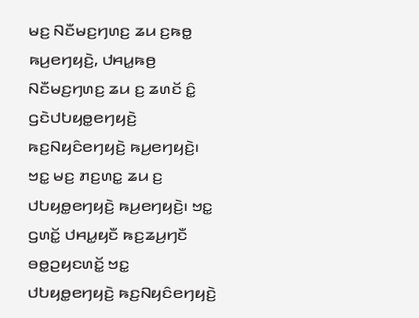ꤗꤢ꤬ ꤡꤢꤪꤗꤢ꤬ꤚꤛꤢ꤬ ꤘꤣ ꤢ꤬ꤒꤥ꤭ ꤒꤣ꤬ꤕꤚꤟꤢꤧ꤬, ꤓꤌꤣ꤭ꤒꤥ꤬ ꤡꤢꤪꤗꤢ꤬ꤚꤛꤢ꤬ ꤘꤣ ꤢ꤬ ꤘꤛꤢꤩ ꤢꤨ꤭ ꤞꤢꤧꤓꤝꤟꤥ꤭ꤕꤚꤟꤢꤧ꤬ ꤒꤢ꤬ꤡꤟꤢꤨꤕꤚꤟꤢꤧ꤬ ꤒꤣ꤬ꤕꤚꤟꤢꤧ꤬꤯
ꤠꤢ꤭ ꤗꤢ꤬ ꤊꤢ꤬ꤛꤢ꤭ ꤘꤣ ꤢ꤬ ꤓꤝꤟꤥ꤭ꤕꤚꤟꤢꤧ꤬ ꤒꤣ꤬ꤕꤚꤟꤢꤧ꤬꤯ ꤠꤢ꤭ ꤞꤛꤢꤩ꤭ ꤓꤌꤣ꤭ꤟꤢꤪ ꤒꤢ꤬ꤘꤣ꤬ꤚꤢꤪ ꤋꤥ꤭ꤑꤟꤢꤛꤢꤩ꤭ ꤠꤢ꤭ ꤓꤝꤟꤥ꤭ꤕꤚꤟꤢꤧ꤬ ꤒꤢ꤬ꤡꤟꤢꤨꤕꤚꤟꤢꤧ꤬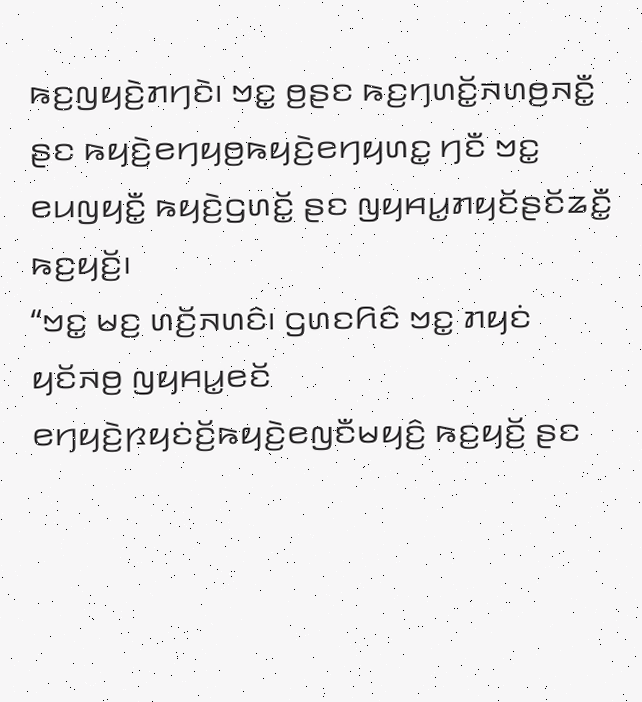ꤒꤢ꤬ꤜꤟꤢꤧ꤬ꤊꤚꤢꤧ꤯ ꤠꤢ꤭ ꤥ꤬ꤔꤢ ꤒꤢ꤬ꤚꤛꤢꤩ꤭ꤏꤛꤥ꤬ꤏꤢꤪ꤭ ꤔꤢ ꤒꤟꤢꤧ꤬ꤕꤚꤟꤥ꤬ꤒꤟꤢꤧ꤬ꤕꤚꤟꤛꤢ꤭ ꤚꤢꤪ ꤠꤢ꤭ ꤕꤣꤜꤟꤢꤪ꤭ ꤒꤟꤢꤧ꤬ꤞꤛꤢꤩ꤭ ꤔꤢ ꤜꤟꤌꤣ꤭ꤊꤟꤢꤩꤔꤢꤩꤘꤢꤪ꤭ ꤒꤢ꤬ꤟꤢꤩ꤬꤯
“ꤠꤢ꤭ ꤗꤢ꤬ ꤛꤢꤩ꤬ꤏꤛꤢꤨ꤯ ꤞꤛꤢꤖꤢꤨ ꤠꤢ꤭ ꤊꤟꤢꤦ ꤟꤢꤩꤏꤥ꤬ ꤜꤟꤌꤣ꤭ꤕꤢꤩ ꤕꤚꤟꤢꤧ꤬ꤐꤟꤢꤦꤢꤩ꤬ꤒꤟꤢꤧ꤬ꤕꤜꤢꤪꤗꤟꤢꤨ꤬ ꤒꤢ꤬ꤟꤢꤩ꤬ ꤔꤢ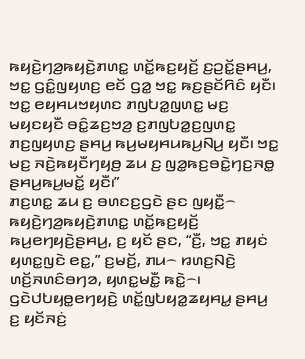ꤒꤟꤢꤧ꤬ꤚꤤ꤬ꤒꤟꤢꤧ꤬ꤊꤛꤢ꤭ ꤛꤢꤩ꤭ꤒꤢ꤬ꤟꤢꤩ꤬ ꤢ꤬ꤑꤢꤩ꤭ꤔꤌꤣ꤬, ꤠꤢ꤭ ꤞꤢꤨ꤭ꤜꤟꤛꤢ꤬ ꤕꤢꤩ ꤞꤤ꤭ ꤠꤢ꤭ ꤒꤢ꤬ꤔꤢꤩꤖꤢꤨ ꤟꤢꤪ꤯ ꤠꤢ꤭ ꤕꤟꤌꤣꤠꤟꤛꤢ ꤊꤜꤝꤤ꤭ꤜꤛꤢ꤭ ꤗꤢ꤬ ꤗꤟꤢꤟꤢꤪ ꤋꤢꤨ꤭ꤘꤢ꤬ꤠꤤ꤬ ꤢ꤬ꤊꤜꤝꤤ꤭ꤢ꤬ꤜꤛꤢ꤭ ꤊꤢ꤬ꤜꤟꤛꤢ꤬ ꤔꤌꤣ꤬ ꤒꤣ꤬ꤗꤟꤌꤣꤒꤣ꤬ꤡꤣ꤬ ꤟꤢꤪ꤯ ꤠꤢ꤭ ꤗꤢ꤬ ꤏꤢꤧ꤬ꤒꤟꤢꤪꤚꤟꤥ꤬ ꤘꤣ ꤢ꤬ ꤜꤤ꤭ꤒꤢ꤬ꤋꤢꤧ꤭ꤚꤢ꤬ꤏꤥ꤭ ꤔꤌꤣ꤬ꤒꤣ꤬ꤗꤢꤩ꤭ ꤟꤢꤪ꤯”
ꤊꤢ꤬ꤛꤢ꤭ ꤘꤣ ꤢ꤬ ꤋꤛꤢꤢ꤬ꤞꤢꤧ ꤔꤢ ꤜꤟꤢꤪ꤭꤮ ꤒꤟꤢꤧ꤬ꤚꤤ꤬ꤒꤟꤢꤧ꤬ꤊꤛꤢ꤭ ꤛꤢꤩ꤭ꤒꤢ꤬ꤟꤢꤩ꤬ ꤒꤣ꤬ꤕꤚꤟꤢꤧ꤬ꤔꤌꤣ꤬, ꤢ꤬ ꤟꤢꤩ ꤔꤢ, “ꤢꤪ꤬, ꤠꤢ꤭ ꤊꤟꤢꤦ ꤟꤛꤢ꤭ꤜꤢꤧ ꤕꤢ꤭,” ꤢ꤬ꤗꤢꤩ꤬, ꤊꤣ꤮ ꤙꤛꤢ꤬ꤡꤢꤧ꤬ ꤛꤢꤩ꤬ꤏꤛꤢꤨꤋꤚꤤ, ꤟꤛꤢ꤭ꤗꤢꤪ꤭ ꤒꤢꤧ꤭꤮꤯
ꤞꤢꤧꤓꤝꤟꤥ꤭ꤕꤚꤟꤢꤧ꤬ ꤛꤢꤩ꤭ꤜꤝꤟꤤ꤭ꤘꤟꤌꤣ꤭ ꤔꤌꤣ꤬ ꤢ꤬ ꤟꤢꤩꤏꤢꤦ꤬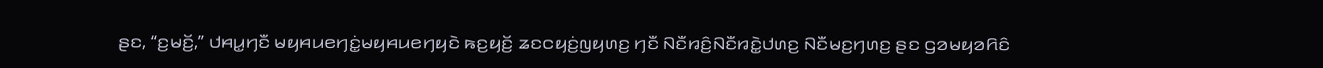ꤔꤢ, “ꤢ꤬ꤗꤢꤩ꤬,” ꤓꤌꤣ꤭ꤚꤢꤪ ꤗꤟꤌꤣꤕꤚꤢꤦ꤭ꤗꤟꤌꤣꤕꤚꤟꤢꤧ ꤒꤢ꤬ꤟꤢꤩ꤬ ꤘꤢꤍꤟꤢꤦ꤬ꤜꤟꤛꤢ꤬ ꤚꤢꤪ ꤡꤢꤪꤙꤢꤨ꤬ꤡꤢꤪꤙꤢꤧ꤭ꤓꤛꤢ꤬ ꤡꤢꤪꤗꤢ꤬ꤚꤛꤢ꤬ ꤔꤢ ꤞꤤꤗꤟꤤꤖꤢꤨ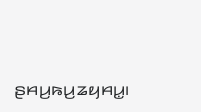ꤔꤌꤣ꤬ꤒꤣ꤬ꤘꤟꤌꤣ꤭꤯